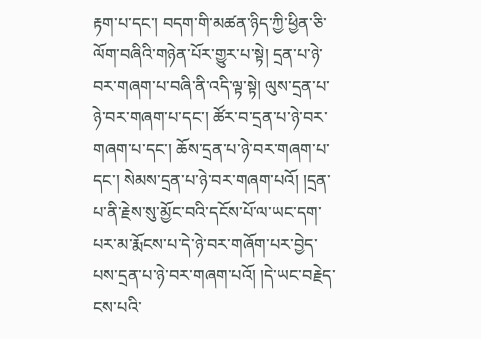རྟག་པ་དང་། བདག་གི་མཚན་ཉིད་ཀྱི་ཕྱིན་ཅི་ལོག་བཞིའི་གཉེན་པོར་གྱུར་པ་སྟེ། དྲན་པ་ཉེ་བར་གཞག་པ་བཞི་ནི་འདི་ལྟ་སྟེ། ལུས་དྲན་པ་ཉེ་བར་གཞག་པ་དང་། ཚོར་བ་དྲན་པ་ཉེ་བར་གཞག་པ་དང་། ཆོས་དྲན་པ་ཉེ་བར་གཞག་པ་དང་། སེམས་དྲན་པ་ཉེ་བར་གཞག་པའོ། །དྲན་པ་ནི་རྗེས་སུ་མྱོང་བའི་དངོས་པོ་ལ་ཡང་དག་པར་མ་རྨོངས་པ་དེ་ཉེ་བར་གཞོག་པར་བྱེད་པས་དྲན་པ་ཉེ་བར་གཞག་པའོ། །དེ་ཡང་བརྗེད་ངས་པའི་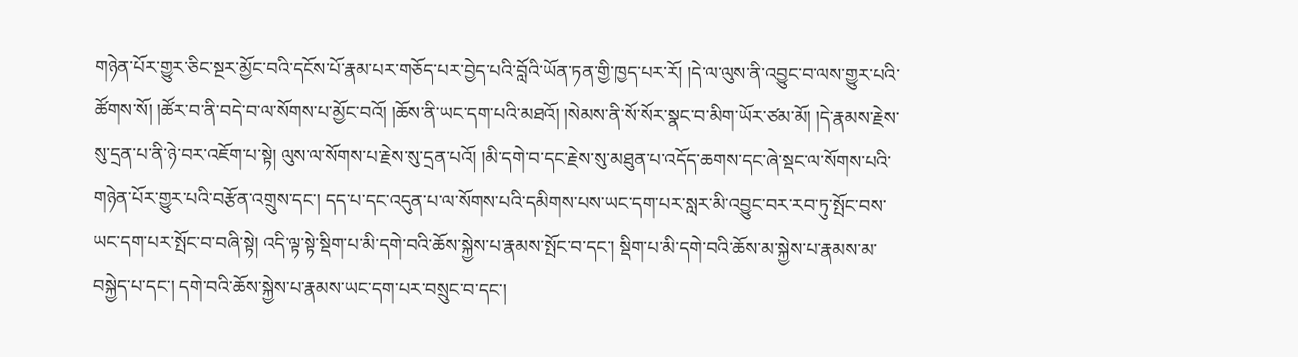གཉེན་པོར་གྱུར་ཅིང་སྔར་མྱོང་བའི་དངོས་པོ་རྣམ་པར་གཅོད་པར་བྱེད་པའི་བློའི་ཡོན་ཏན་གྱི་ཁྱད་པར་རོ། །དེ་ལ་ལུས་ནི་འབྱུང་བ་ལས་གྱུར་པའི་ཚོགས་སོ། །ཚོར་བ་ནི་བདེ་བ་ལ་སོགས་པ་མྱོང་བའོ། །ཆོས་ནི་ཡང་དག་པའི་མཐའོ། །སེམས་ནི་སོ་སོར་སྣང་བ་མིག་ཡོར་ཙམ་མོ། །དེ་རྣམས་རྗེས་སུ་དྲན་པ་ནི་ཉེ་བར་འཇོག་པ་སྟེ། ལུས་ལ་སོགས་པ་རྗེས་སུ་དྲན་པའོ། །མི་དགེ་བ་དང་རྗེས་སུ་མཐུན་པ་འདོད་ཆགས་དང་ཞེ་སྡང་ལ་སོགས་པའི་གཉེན་པོར་གྱུར་པའི་བརྩོན་འགྲུས་དང་། དད་པ་དང་འདུན་པ་ལ་སོགས་པའི་དམིགས་པས་ཡང་དག་པར་སླར་མི་འབྱུང་བར་རབ་ཏུ་སྤོང་བས་ཡང་དག་པར་སྤོང་བ་བཞི་སྟེ། འདི་ལྟ་སྟེ་སྡིག་པ་མི་དགེ་བའི་ཆོས་སྐྱེས་པ་རྣམས་སྤོང་བ་དང་། སྡིག་པ་མི་དགེ་བའི་ཆོས་མ་སྐྱེས་པ་རྣམས་མ་བསྐྱེད་པ་དང་། དགེ་བའི་ཆོས་སྐྱེས་པ་རྣམས་ཡང་དག་པར་བསྲུང་བ་དང་།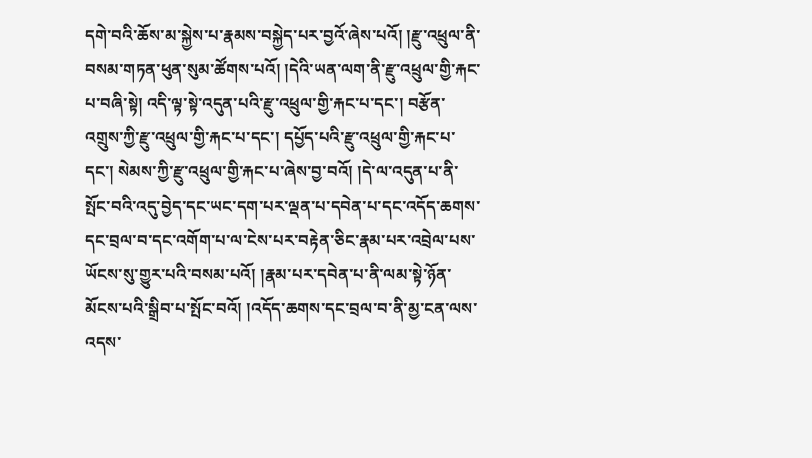དགེ་བའི་ཆོས་མ་སྐྱེས་པ་རྣམས་བསྐྱེད་པར་བྱའོ་ཞེས་པའོ། །རྫུ་འཕྲུལ་ནི་བསམ་གཏན་ཕུན་སུམ་ཚོགས་པའོ། །དེའི་ཡན་ལག་ནི་རྫུ་འཕྲུལ་གྱི་རྐང་པ་བཞི་སྟེ། འདི་ལྟ་སྟེ་འདུན་པའི་རྫུ་འཕྲུལ་གྱི་རྐང་པ་དང་། བརྩོན་འགྲུས་ཀྱི་རྫུ་འཕྲུལ་གྱི་རྐང་པ་དང་། དཔྱོད་པའི་རྫུ་འཕྲུལ་གྱི་རྐང་པ་དང་། སེམས་ཀྱི་རྫུ་འཕྲུལ་གྱི་རྐང་པ་ཞེས་བྱ་བའོ། །དེ་ལ་འདུན་པ་ནི་སྤོང་བའི་འདུ་བྱེད་དང་ཡང་དག་པར་ལྡན་པ་དབེན་པ་དང་འདོད་ཆགས་དང་བྲལ་བ་དང་འགོག་པ་ལ་ངེས་པར་བརྟེན་ཅིང་རྣམ་པར་འབྲེལ་པས་ཡོངས་སུ་གྱུར་པའི་བསམ་པའོ། །རྣམ་པར་དབེན་པ་ནི་ལམ་སྟེ་ཉོན་མོངས་པའི་སྒྲིབ་པ་སྤོང་བའོ། །འདོད་ཆགས་དང་བྲལ་བ་ནི་མྱ་ངན་ལས་འདས་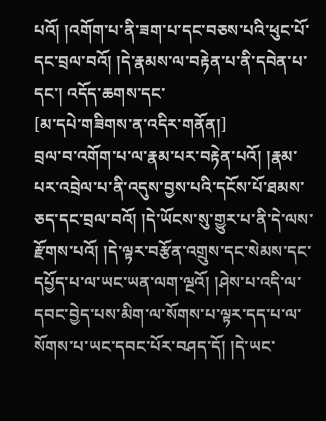པའོ། །འགོག་པ་ནི་ཟག་པ་དང་བཅས་པའི་ཕུང་པོ་དང་བྲལ་བའོ། །དེ་རྣམས་ལ་བརྟེན་པ་ནི་དབེན་པ་དང་། འདོད་ཆགས་དང་
[མ་དཔེ་གཟིགས་ན་འདིར་གནོན།]
བྲལ་བ་འགོག་པ་ལ་རྣམ་པར་བརྟེན་པའོ། །རྣམ་པར་འབྲེལ་པ་ནི་འདུས་བྱས་པའི་དངོས་པོ་ཐམས་ཅད་དང་བྲལ་བའོ། །དེ་ཡོངས་སུ་གྱུར་པ་ནི་དེ་ལས་རྫོགས་པའོ། །དེ་ལྟར་བརྩོན་འགྲུས་དང་སེམས་དང་དཔྱོད་པ་ལ་ཡང་ཡན་ལག་ལྔའོ། །ཤེས་པ་འདི་ལ་དབང་བྱེད་པས་མིག་ལ་སོགས་པ་ལྟར་དད་པ་ལ་སོགས་པ་ཡང་དབང་པོར་བཤད་དོ། །དེ་ཡང་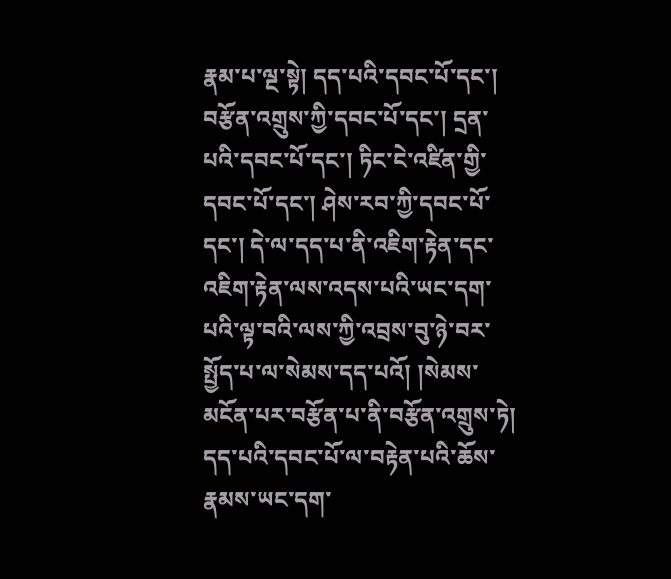རྣམ་པ་ལྔ་སྟེ། དད་པའི་དབང་པོ་དང་། བརྩོན་འགྲུས་ཀྱི་དབང་པོ་དང་། དྲན་པའི་དབང་པོ་དང་། ཏིང་ངེ་འཛིན་གྱི་དབང་པོ་དང་། ཤེས་རབ་ཀྱི་དབང་པོ་དང་། དེ་ལ་དད་པ་ནི་འཇིག་རྟེན་དང་འཇིག་རྟེན་ལས་འདས་པའི་ཡང་དག་པའི་ལྟ་བའི་ལས་ཀྱི་འབྲས་བུ་ཉེ་བར་སྤྱོད་པ་ལ་སེམས་དད་པའོ། །སེམས་མངོན་པར་བརྩོན་པ་ནི་བརྩོན་འགྲུས་ཏེ། དད་པའི་དབང་པོ་ལ་བརྟེན་པའི་ཆོས་རྣམས་ཡང་དག་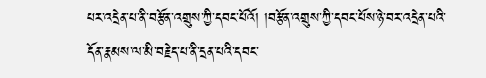པར་འདྲེན་པ་ནི་བརྩོན་འགྲུས་ཀྱི་དབང་པོའོ། །བརྩོན་འགྲུས་ཀྱི་དབང་པོས་ཉེ་བར་འདྲེན་པའི་དོན་རྣམས་ལ་མི་བརྗེད་པ་ནི་དྲན་པའི་དབང་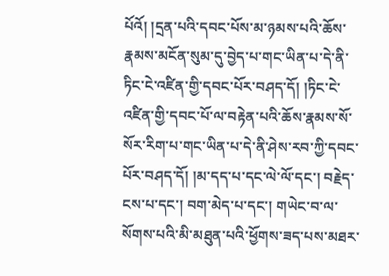པོའོ། །དྲན་པའི་དབང་པོས་མ་ཉམས་པའི་ཆོས་རྣམས་མངོན་སུམ་དུ་བྱེད་པ་གང་ཡིན་པ་དེ་ནི་ཏིང་ངེ་འཛིན་གྱི་དབང་པོར་བཤད་དོ། །ཏིང་ངེ་འཛིན་གྱི་དབང་པོ་ལ་བརྟེན་པའི་ཆོས་རྣམས་སོ་སོར་རིག་པ་གང་ཡིན་པ་དེ་ནི་ཤེས་རབ་ཀྱི་དབང་པོར་བཤད་དོ། །མ་དད་པ་དང་ལེ་ལོ་དང་། བརྗེད་ངས་པ་དང་། བག་མེད་པ་དང་། གཡེང་བ་ལ་སོགས་པའི་མི་མཐུན་པའི་ཕྱོགས་ཟད་པས་མཐར་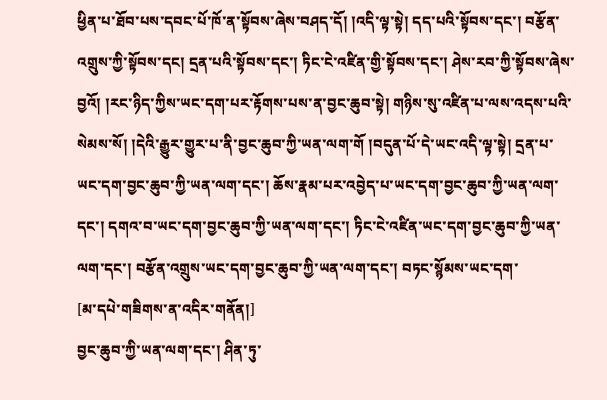ཕྱིན་པ་ཐོབ་པས་དབང་པོ་ཁོ་ན་སྟོབས་ཞེས་བཤད་དོ། །འདི་ལྟ་སྟེ། དད་པའི་སྟོབས་དང་། བརྩོན་འགྲུས་ཀྱི་སྟོབས་དང། དྲན་པའི་སྟོབས་དང་། ཏིང་ངེ་འཛིན་གྱི་སྟོབས་དང་། ཤེས་རབ་ཀྱི་སྟོབས་ཞེས་བྱའོ། །རང་ཉིད་ཀྱིས་ཡང་དག་པར་རྟོགས་པས་ན་བྱང་ཆུབ་སྟེ། གཉིས་སུ་འཛིན་པ་ལས་འདས་པའི་སེམས་སོ། །དེའི་རྒྱུར་གྱུར་པ་ནི་བྱང་ཆུབ་ཀྱི་ཡན་ལག་གོ །བདུན་པོ་དེ་ཡང་འདི་ལྟ་སྟེ། དྲན་པ་ཡང་དག་བྱང་ཆུབ་ཀྱི་ཡན་ལག་དང་། ཆོས་རྣམ་པར་འབྱེད་པ་ཡང་དག་བྱང་ཆུབ་ཀྱི་ཡན་ལག་དང་། དགའ་བ་ཡང་དག་བྱང་ཆུབ་ཀྱི་ཡན་ལག་དང་། ཏིང་ངེ་འཛིན་ཡང་དག་བྱང་ཆུབ་ཀྱི་ཡན་ལག་དང་། བརྩོན་འགྲུས་ཡང་དག་བྱང་ཆུབ་ཀྱི་ཡན་ལག་དང་། བཏང་སྙོམས་ཡང་དག་
[མ་དཔེ་གཟིགས་ན་འདིར་གནོན།]
བྱང་ཆུབ་ཀྱི་ཡན་ལག་དང་། ཤིན་ཏུ་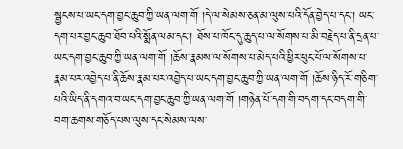སྦྱངས་པ་ཡང་དག་བྱང་ཆུབ་ཀྱི་ཡན་ལག་གོ །དེ་ལ་སེམས་ཅན་མ་ལུས་པའི་དོན་བྱེད་པ་དང་། ཡང་དག་པར་བྱང་ཆུབ་ཐོབ་པའི་སྨོན་ལམ་དང་། ཐོས་པ་ཁོང་དུ་ཆུད་པ་ལ་སོགས་པ་མི་བརྗེད་པ་ནི་དྲན་པ་ཡང་དག་བྱང་ཆུབ་ཀྱི་ཡན་ལག་གོ །ཆོས་རྣམས་ལ་སོགས་པ་མེད་པའི་ཕྱིར་ཕུང་པོ་ལ་སོགས་པ་རྣམ་པར་འབྱེད་པ་ནི་ཆོས་རྣམ་པར་འབྱེད་པ་ཡང་དག་བྱང་ཆུབ་ཀྱི་ཡན་ལག་གོ །ཆོས་ཉིད་རོ་གཅིག་པའི་ཡིད་ནི་དགའ་བ་ཡང་དག་བྱང་ཆུབ་ཀྱི་ཡན་ལག་གོ །གཉེན་པོ་དག་གི་བདག་དང་བདག་གི་བག་ཆགས་གཅོད་པས་ལུས་དང་སེམས་ལས་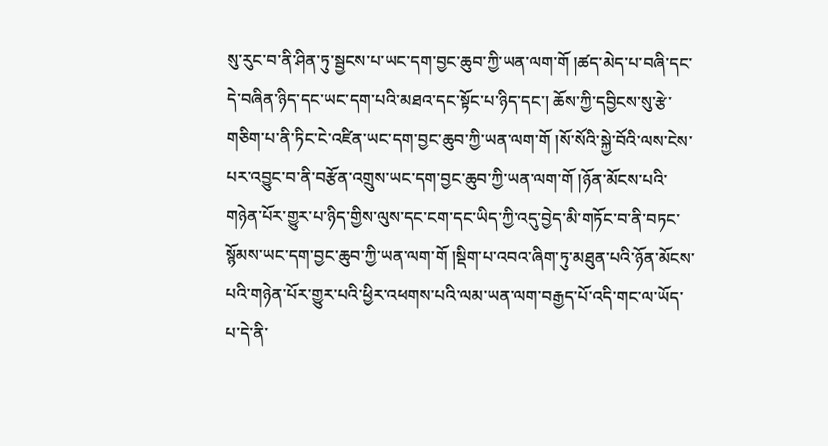སུ་རུང་བ་ནི་ཤིན་ཏུ་སྦྱངས་པ་ཡང་དག་བྱང་ཆུབ་ཀྱི་ཡན་ལག་གོ །ཚད་མེད་པ་བཞི་དང་དེ་བཞིན་ཉིད་དང་ཡང་དག་པའི་མཐའ་དང་སྟོང་པ་ཉིད་དང་། ཆོས་ཀྱི་དབྱིངས་སུ་རྩེ་གཅིག་པ་ནི་ཏིང་ངེ་འཛིན་ཡང་དག་བྱང་ཆུབ་ཀྱི་ཡན་ལག་གོ །སོ་སོའི་སྐྱེ་བོའི་ལས་ངེས་པར་འབྱུང་བ་ནི་བརྩོན་འགྲུས་ཡང་དག་བྱང་ཆུབ་ཀྱི་ཡན་ལག་གོ །ཉོན་མོངས་པའི་གཉེན་པོར་གྱུར་པ་ཉིད་གྱིས་ལུས་དང་ངག་དང་ཡིད་ཀྱི་འདུ་བྱེད་མི་གཏོང་བ་ནི་བཏང་སྙོམས་ཡང་དག་བྱང་ཆུབ་ཀྱི་ཡན་ལག་གོ །སྡིག་པ་འབའ་ཞིག་ཏུ་མཐུན་པའི་ཉོན་མོངས་པའི་གཉེན་པོར་གྱུར་པའི་ཕྱིར་འཕགས་པའི་ལམ་ཡན་ལག་བརྒྱད་པོ་འདི་གང་ལ་ཡོད་པ་དེ་ནི་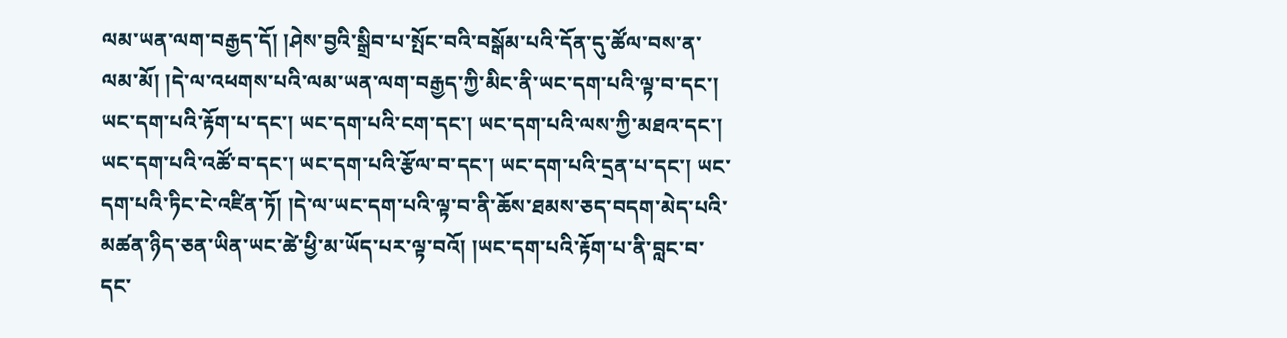ལམ་ཡན་ལག་བརྒྱད་དོ། །ཤེས་བྱའི་སྒྲིབ་པ་སྤོང་བའི་བསྒོམ་པའི་དོན་དུ་ཚོལ་བས་ན་ལམ་མོ། །དེ་ལ་འཕགས་པའི་ལམ་ཡན་ལག་བརྒྱད་ཀྱི་མིང་ནི་ཡང་དག་པའི་ལྟ་བ་དང་། ཡང་དག་པའི་རྟོག་པ་དང་། ཡང་དག་པའི་ངག་དང་། ཡང་དག་པའི་ལས་ཀྱི་མཐའ་དང་། ཡང་དག་པའི་འཚོ་བ་དང་། ཡང་དག་པའི་རྩོལ་བ་དང་། ཡང་དག་པའི་དྲན་པ་དང་། ཡང་དག་པའི་ཏིང་ངེ་འཛིན་ཏོ། །དེ་ལ་ཡང་དག་པའི་ལྟ་བ་ནི་ཆོས་ཐམས་ཅད་བདག་མེད་པའི་མཚན་ཉིད་ཅན་ཡིན་ཡང་ཚེ་ཕྱི་མ་ཡོད་པར་ལྟ་བའོ། །ཡང་དག་པའི་རྟོག་པ་ནི་བླང་བ་དང་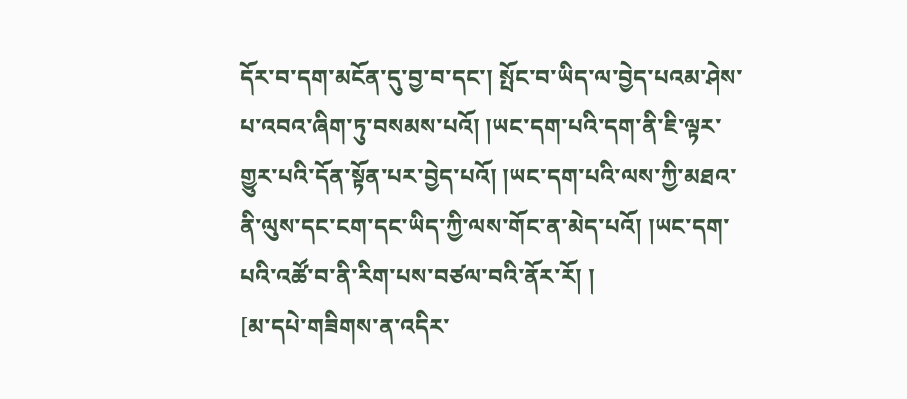དོར་བ་དག་མངོན་དུ་བྱ་བ་དང་། སྤོང་བ་ཡིད་ལ་བྱེད་པའམ་ཤེས་པ་འབའ་ཞིག་ཏུ་བསམས་པའོ། །ཡང་དག་པའི་དག་ནི་ཇི་ལྟར་གྱུར་པའི་དོན་སྟོན་པར་བྱེད་པའོ། །ཡང་དག་པའི་ལས་ཀྱི་མཐའ་ནི་ལུས་དང་ངག་དང་ཡིད་ཀྱི་ལས་གོང་ན་མེད་པའོ། །ཡང་དག་པའི་འཚོ་བ་ནི་རིག་པས་བཙལ་བའི་ནོར་རོ། །
[མ་དཔེ་གཟིགས་ན་འདིར་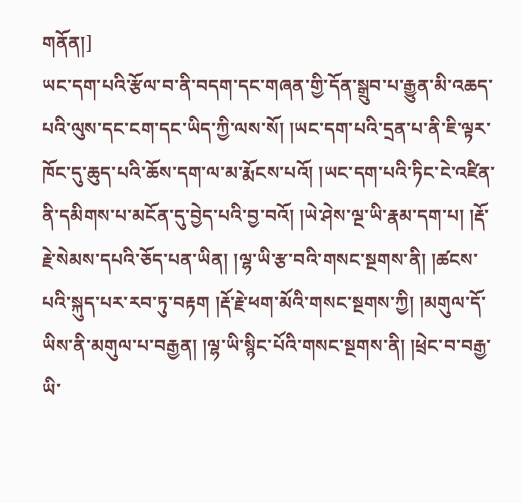གནོན།]
ཡང་དག་པའི་རྩོལ་བ་ནི་བདག་དང་གཞན་གྱི་དོན་སྒྲུབ་པ་རྒྱུན་མི་འཆད་པའི་ལུས་དང་ངག་དང་ཡིད་ཀྱི་ལས་སོ། །ཡང་དག་པའི་དྲན་པ་ནི་ཇི་ལྟར་ཁོང་དུ་ཆུད་པའི་ཆོས་དག་ལ་མ་རྨོངས་པའོ། །ཡང་དག་པའི་ཏིང་ངེ་འཛིན་ནི་དམིགས་པ་མངོན་དུ་བྱེད་པའི་བྱ་བའོ། །ཡེ་ཤེས་ལྔ་ཡི་རྣམ་དག་པ། །རྡོ་རྗེ་སེམས་དཔའི་ཅོད་པན་ཡིན། །ལྷ་ཡི་རྩ་བའི་གསང་སྔགས་ནི། །ཚངས་པའི་སྐུད་པར་རབ་ཏུ་བརྟག །རྡོ་རྗེ་ཕག་མོའི་གསང་སྔགས་ཀྱི། །མགུལ་དོ་ཡིས་ནི་མགུལ་པ་བརྒྱན། །ལྷ་ཡི་སྙིང་པོའི་གསང་སྔགས་ནི། །ཕྲེང་བ་བརྒྱ་ཡི་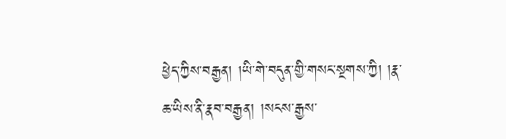ཕྱེད་ཀྱིས་བརྒྱན། །ཡི་གེ་བདུན་གྱི་གསང་སྔགས་ཀྱི། །རྣ་ཆ་ཡིས་ནི་རྣབ་བརྒྱན། །སངས་རྒྱས་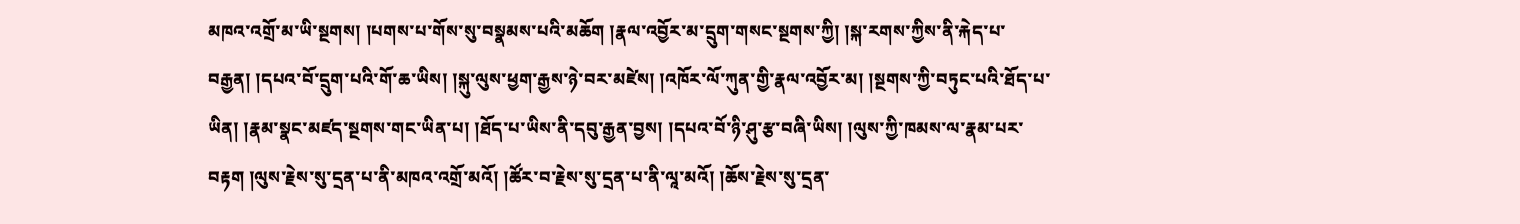མཁའ་འགྲོ་མ་ཡི་སྔགས། །པགས་པ་གོས་སུ་བསྣམས་པའི་མཆོག །རྣལ་འབྱོར་མ་དྲུག་གསང་སྔགས་ཀྱི། །སྐ་རགས་ཀྱིས་ནི་རྐེད་པ་བརྒྱན། །དཔའ་བོ་དྲུག་པའི་གོ་ཆ་ཡིས། །སྐུ་ལུས་ཕྱག་རྒྱས་ཉེ་བར་མཛེས། །འཁོར་ལོ་ཀུན་གྱི་རྣལ་འབྱོར་མ། །སྔགས་ཀྱི་བཏུང་པའི་ཐོད་པ་ཡིན། །རྣམ་སྣང་མཛད་སྔགས་གང་ཡིན་པ། །ཐོད་པ་ཡིས་ནི་དབུ་རྒྱན་བྱས། །དཔའ་བོ་ཉི་ཤུ་རྩ་བཞི་ཡིས། །ལུས་ཀྱི་ཁམས་ལ་རྣམ་པར་བརྟག །ལུས་རྗེས་སུ་དྲན་པ་ནི་མཁའ་འགྲོ་མའོ། །ཚོར་བ་རྗེས་སུ་དྲན་པ་ནི་ལཱ་མའོ། །ཆོས་རྗེས་སུ་དྲན་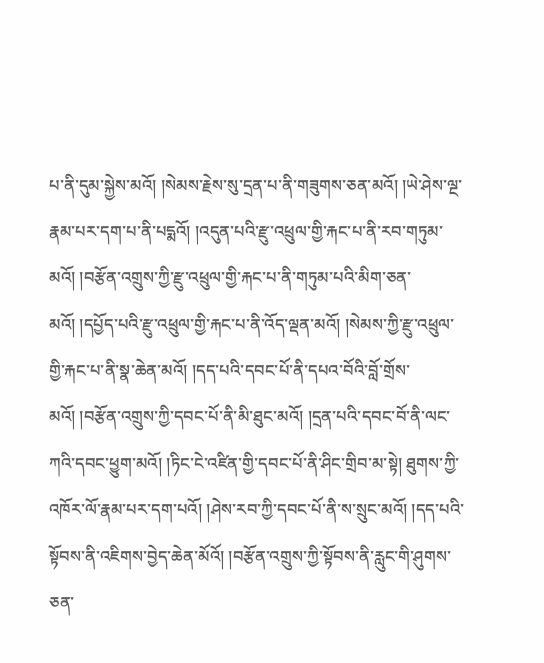པ་ནི་དུམ་སྐྱེས་མའོ། །སེམས་རྗེས་སུ་དྲན་པ་ནི་གཟུགས་ཅན་མའོ། །ཡེ་ཤེས་ལྔ་རྣམ་པར་དག་པ་ནི་པདྨའོ། །འདུན་པའི་རྫུ་འཕྲུལ་གྱི་རྐང་པ་ནི་རབ་གཏུམ་མའོ། །བརྩོན་འགྲུས་ཀྱི་རྫུ་འཕྲུལ་གྱི་རྐང་པ་ནི་གཏུམ་པའི་མིག་ཅན་མའོ། །དཔྱོད་པའི་རྫུ་འཕྲུལ་གྱི་རྐང་པ་ནི་འོད་ལྡན་མའོ། །སེམས་ཀྱི་རྫུ་འཕྲུལ་གྱི་རྐང་པ་ནི་སྣ་ཆེན་མའོ། །དད་པའི་དབང་པོ་ནི་དཔའ་བོའི་བློ་གྲོས་མའོ། །བརྩོན་འགྲུས་ཀྱི་དབང་པོ་ནི་མི་ཐུང་མའོ། །དྲན་པའི་དབང་བོ་ནི་ལང་ཀའི་དབང་ཕྱུག་མའོ། །ཏིང་ངེ་འཛིན་གྱི་དབང་པོ་ནི་ཤིང་གྲིབ་མ་སྟེ། ཐུགས་ཀྱི་འཁོར་ལོ་རྣམ་པར་དག་པའོ། །ཤེས་རབ་ཀྱི་དབང་པོ་ནི་ས་སྲུང་མའོ། །དད་པའི་སྟོབས་ནི་འཇིགས་བྱེད་ཆེན་མོའོ། །བརྩོན་འགྲུས་ཀྱི་སྟོབས་ནི་རླུང་གི་ཤུགས་ཅན་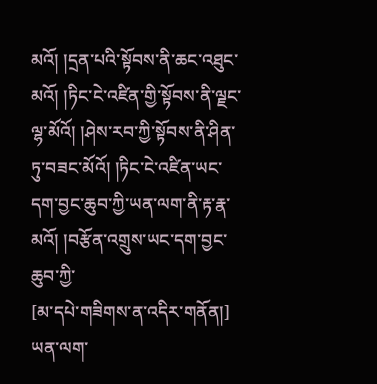མའོ། །དྲན་པའི་སྟོབས་ནི་ཆང་འཐུང་མའོ། །ཏིང་ངེ་འཛིན་གྱི་སྟོབས་ནི་ལྗང་ལྷ་མོའོ། །ཤེས་རབ་ཀྱི་སྟོབས་ནི་ཤིན་ཏུ་བཟང་མོའོ། །ཏིང་ངེ་འཛིན་ཡང་དག་བྱང་ཆུབ་ཀྱི་ཡན་ལག་ནི་རྟ་རྣ་མའོ། །བརྩོན་འགྲུས་ཡང་དག་བྱང་ཆུབ་ཀྱི་
[མ་དཔེ་གཟིགས་ན་འདིར་གནོན།]
ཡན་ལག་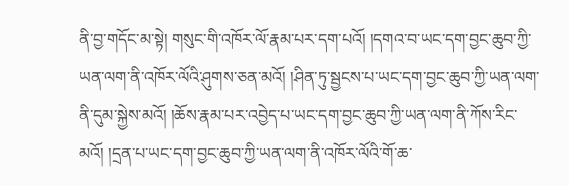ནི་བྱ་གདོང་མ་སྟེ། གསུང་གི་འཁོར་ལོ་རྣམ་པར་དག་པའོ། །དགའ་བ་ཡང་དག་བྱང་ཆུབ་ཀྱི་ཡན་ལག་ནི་འཁོར་ལོའི་ཤུགས་ཅན་མའོ། །ཤིན་ཏུ་སྦྱངས་པ་ཡང་དག་བྱང་ཆུབ་ཀྱི་ཡན་ལག་ནི་དུམ་སྐྱེས་མའོ། །ཆོས་རྣམ་པར་འབྱེད་པ་ཡང་དག་བྱང་ཆུབ་ཀྱི་ཡན་ལག་ནི་ཀོས་རིང་མའོ། །དྲན་པ་ཡང་དག་བྱང་ཆུབ་ཀྱི་ཡན་ལག་ནི་འཁོར་ལོའི་གོ་ཆ་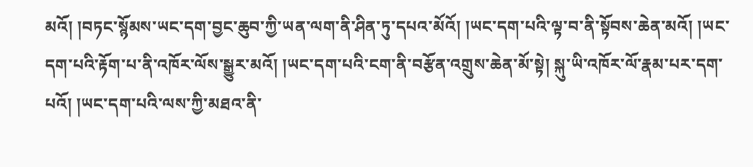མའོ། །བཏང་སྙོམས་ཡང་དག་བྱང་ཆུབ་ཀྱི་ཡན་ལག་ནི་ཤིན་ཏུ་དཔའ་མོའོ། །ཡང་དག་པའི་ལྟ་བ་ནི་སྟོབས་ཆེན་མའོ། །ཡང་དག་པའི་རྟོག་པ་ནི་འཁོར་ལོས་སྒྱུར་མའོ། །ཡང་དག་པའི་ངག་ནི་བརྩོན་འགྲུས་ཆེན་མོ་སྟེ། སྐུ་ཡི་འཁོར་ལོ་རྣམ་པར་དག་པའོ། །ཡང་དག་པའི་ལས་ཀྱི་མཐའ་ནི་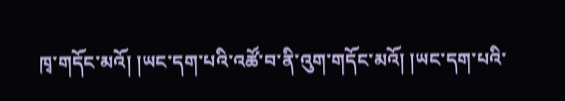ཁྭ་གདོང་མའོ། །ཡང་དག་པའི་འཚོ་བ་ནི་འུག་གདོང་མའོ། །ཡང་དག་པའི་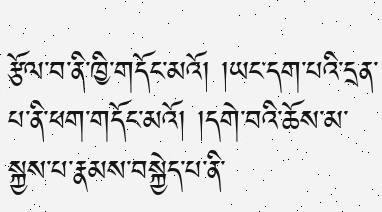རྩོལ་བ་ནི་ཁྱི་གདོང་མའོ། །ཡང་དག་པའི་དྲན་པ་ནི་ཕག་གདོང་མའོ། །དགེ་བའི་ཆོས་མ་སྐྱས་པ་རྣམས་བསྐྱེད་པ་ནི་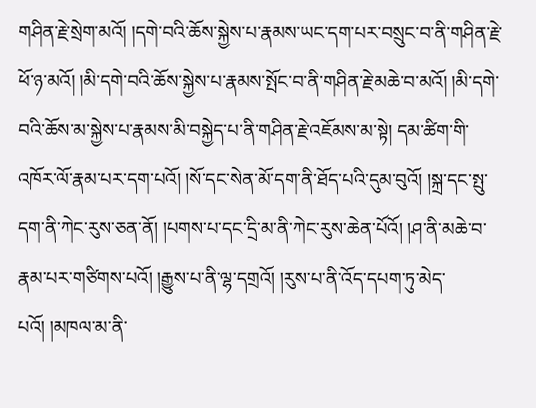གཤིན་རྗེ་སྲེག་མའོ། །དགེ་བའི་ཆོས་སྐྱེས་པ་རྣམས་ཡང་དག་པར་བསྲུང་བ་ནི་གཤིན་རྗེ་ཕོ་ཉ་མའོ། །མི་དགེ་བའི་ཆོས་སྐྱེས་པ་རྣམས་སྤོང་བ་ནི་གཤིན་རྗེ་མཆེ་བ་མའོ། །མི་དགེ་བའི་ཆོས་མ་སྐྱེས་པ་རྣམས་མི་བསྐྱེད་པ་ནི་གཤིན་རྗེ་འཇོམས་མ་སྟེ། དམ་ཚིག་གི་འཁོར་ལོ་རྣམ་པར་དག་པའོ། །སོ་དང་སེན་མོ་དག་ནི་ཐོད་པའི་དུམ་བུའོ། །སྐྲ་དང་སྤུ་དག་ནི་ཀེང་རུས་ཅན་ནོ། །པགས་པ་དང་དྲི་མ་ནི་ཀེང་རུས་ཆེན་པོའོ། །ཤ་ནི་མཆེ་བ་རྣམ་པར་གཙིགས་པའོ། །རྒྱུས་པ་ནི་ལྷ་དགྲའོ། །རུས་པ་ནི་འོད་དཔག་ཏུ་མེད་པའོ། །མཁལ་མ་ནི་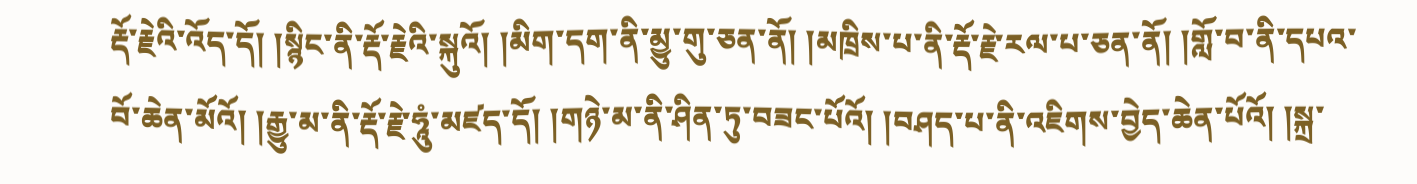རྡོ་རྗེའི་འོད་དོ། །སྙིང་ནི་རྡོ་རྗེའི་སྐུའོ། །མིག་དག་ནི་མྱུ་གུ་ཅན་ནོ། །མཁྲིས་པ་ནི་རྡོ་རྗེ་རལ་པ་ཅན་ནོ། །གློ་བ་ནི་དཔའ་བོ་ཆེན་མོའོ། །རྒྱུ་མ་ནི་རྡོ་རྗེ་ཧཱུཾ་མཛད་དོ། །གཉེ་མ་ནི་ཤིན་ཏུ་བཟང་པོའོ། །བཤད་པ་ནི་འཇིགས་བྱེད་ཆེན་པོའོ། །སྐྲ་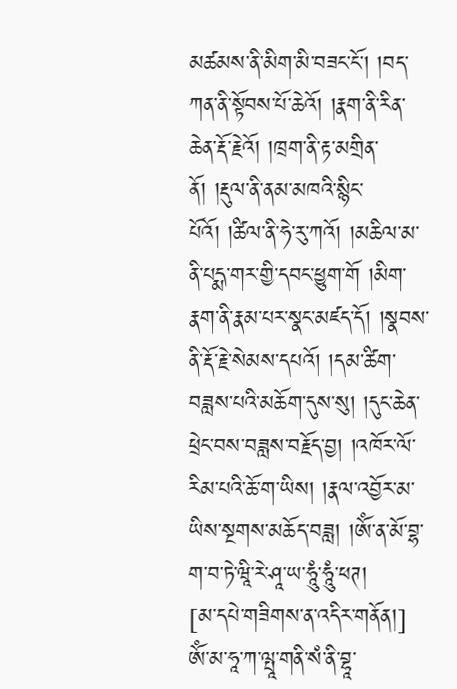མཚམས་ནི་མིག་མི་བཟང་ངོ་། །བད་ཀན་ནི་སྟོབས་པོ་ཆེའོ། །རྣག་ནི་རིན་ཆེན་རྡོ་རྗེའོ། །ཁྲག་ནི་རྟ་མགྲིན་ནོ། །རྡུལ་ནི་ནམ་མཁའི་སྙིང་པོའོ། །ཚིལ་ནི་ཧེ་རུ་ཀའོ། །མཆིལ་མ་ནི་པདྨ་གར་གྱི་དབང་ཕྱུག་གོ །མིག་རྣག་ནི་རྣམ་པར་སྣང་མཛད་དོ། །སྣབས་ནི་རྡོ་རྗེ་སེམས་དཔའོ། །དམ་ཚིག་བཟླས་པའི་མཆོག་དུས་སུ། །དུང་ཆེན་ཕྲེང་བས་བཟླས་བརྗོད་བྱ། །འཁོར་ལོ་རིམ་པའི་ཆོ་ག་ཡིས། །རྣལ་འབྱོར་མ་ཡིས་སྔགས་མཆོད་བཟླ། །ཨོཾ་ན་མོ་བྷ་ག་བ་ཏེ་ཝཱི་རེ་ཤཱ་ཡ་ཧཱུཾ་ཧཱུཾ་ཕཊ།
[མ་དཔེ་གཟིགས་ན་འདིར་གནོན།]
ཨོཾ་མ་ཧཱ་ཀ་ལྤཱ་གནི་སཾ་ནི་བྷཱ་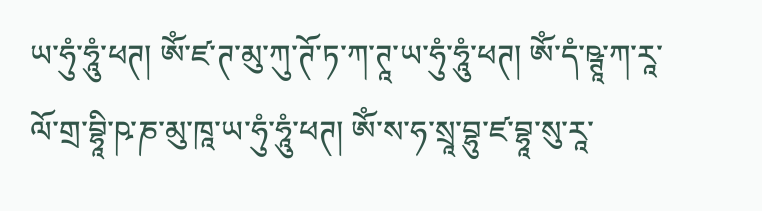ཡ་ཧུཾ་ཧཱུཾ་ཕཊ། ཨོཾ་ཛ་ཊ་མུ་ཀུ་ཊོ་ཏ་ཀ་ཊཱ་ཡ་ཧུཾ་ཧཱུཾ་ཕཊ། ཨོཾ་དཾ་ཥྚཱ་ཀ་རཱ་ལོ་གྲ་བྷཱི་ཥ་ཎ་མུ་ཁཱ་ཡ་ཧུཾ་ཧཱུཾ་ཕཊ། ཨོཾ་ས་ཧ་སྲཱ་བྷུ་ཛ་བྷཱ་སུ་རཱ་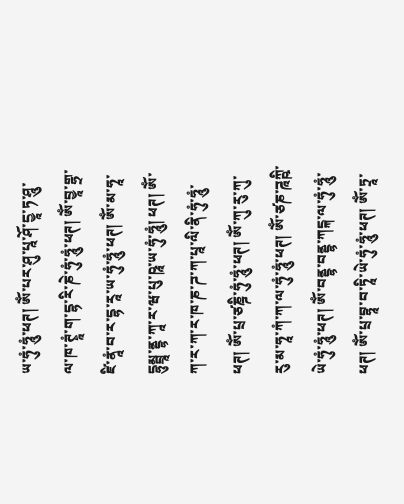ཡ་ཧུཾ་ཧཱུཾ་ཕཊ། ཨོཾ་པར་ཤུ་པཱ་ཤོ་དྱཱ་ཏ་ཤཱུ་ལ་ཁ་ཊྭཱཾ་ག་དྷ་རི་ཎེ་ཧུཾ་ཧཱུཾ་ཕཊ། ཨོཾ་བྱཱ་གྷྲ་ཛི་ནཱཾ་བ་ར་དྷ་རཱ་ཡ་ཧུཾ་ཧཱུཾ་ཕཊ། ཨོཾ་མ་ཧཱ་དྷུམྦྲཱ་ནྡྷ་ཀཱ་ར་ཝ་པུ་ཥཱ་ཡ་ཧུཾ་ཧཱུཾ། ཕཊ། ཨོཾ་ཀ་ར་ཀ་ར་ཁ་ཎ་ཌ་ཀ་པཱ་ལི་ནི་ཧུཾ་ཧཱུཾ་ཕཊ། ཨོཾ་པྲ་ཙཎྜི་ཧུཾ་ཧཱུཾ་ཕཊ། ཨོཾ་ཀུ་རུ་ཀུ་རུ་མ་ཧཱ་ཀཾ་ཀ་ལ་ཧུཾ་ཧཱུཾ་ཕཊ། ཨོཾ་ཙཎ་ཌཱཀྵི་ཡེ་ཧུཾ་ཧཱུཾ་ཕཊ། ཨོཾ་བནྡྷ་བནྡྷ་ཀངྐ་ལ་ཧུཾ་ཧཱུཾ་ཕཊ། ཨོཾ་པྲ་བྷཱ་བ་ཏཱི་ཡེ་ཧུཾ་ཧཱུཾ་ཕཊ། ཨོཾ་ཏྲཱ་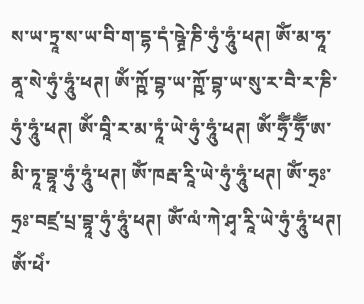ས་ཡ་ཏྲཱ་ས་ཡ་བི་ག་དྷ་དཾ་ཥྚྲེ་ཎི་ཧུཾ་ཧཱུཾ་ཕཊ། ཨོཾ་མ་ཧཱ་ནཱ་སེ་ཧུཾ་ཧཱུཾ་ཕཊ། ཨོཾ་ཀྵོ་བྷ་ཡ་ཀྵོ་བྷ་ཡ་སུ་ར་བཻ་ར་ཎི་ཧུཾ་ཧཱུཾ་ཕཊ། ཨོཾ་བཱི་ར་མ་ཏཱཾ་ཡེ་ཧུཾ་ཧཱུཾ་ཕཊ། ཨོཾ་ཧྲཽཾ་ཧྲཽཾ་ཨ་མི་ཏཱ་བྷཱ་ཧུཾ་ཧཱུཾ་ཕཊ། ཨོཾ་ཁརྦ་རཱི་ཡེ་ཧུཾ་ཧཱུཾ་ཕཊ། ཨོཾ་ཧྲཿ་ཧྲཿ་བཛྲ་པྲ་བྷཱ་ཧུཾ་ཧཱུཾ་ཕཊ། ཨོཾ་ལཾ་ཀེ་ཤྭ་རཱི་ཡེ་ཧུཾ་ཧཱུཾ་ཕཊ། ཨོཾ་ཕེཾ་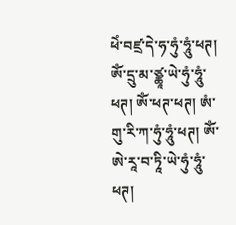ཕེཾ་བཛྲ་དེ་ཧ་ཧུཾ་ཧཱུཾ་ཕཊ། ཨོཾ་དྲུ་མ་ཙྪཱ་ཡེ་ཧུཾ་ཧཱུཾ་ཕཊ། ཨོཾ་ཕཊ་ཕཊ། ཨཾ་གུ་རི་ཀ་ཧུཾ་ཧཱུཾ་ཕཊ། ཨོཾ་ཨེ་རཱ་བ་ཏཱི་ཡེ་ཧུཾ་ཧཱུཾ་ཕཊ།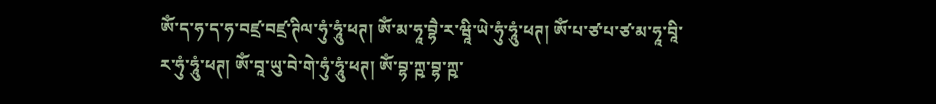ཨོཾ་ད་ཧ་ད་ཧ་བཛྲ་བཛྲ་ཊིལ་ཧུཾ་ཧཱུཾ་ཕཊ། ཨོཾ་མ་ཧཱ་བྷཻ་ར་ཝཱི་ཡེ་ཧུཾ་ཧཱུཾ་ཕཊ། ཨོཾ་པ་ཙ་པ་ཙ་མ་ཧཱ་བཱི་ར་ཧུཾ་ཧཱུཾ་ཕཊ། ཨོཾ་བཱ་ཡུ་བེ་གེ་ཧུཾ་ཧཱུཾ་ཕཊ། ཨོཾ་བྷ་ཀྵ་བྷ་ཀྵ་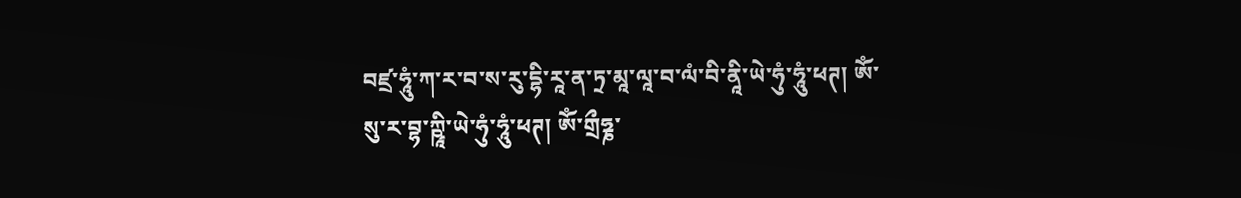བཛྲ་ཧཱུཾ་ཀ་ར་བ་ས་རུ་དྷི་རཱ་ན་ཏྲ་མཱ་ལཱ་བ་ལཾ་བི་ནཱི་ཡེ་ཧུཾ་ཧཱུཾ་ཕཊ། ཨོཾ་སུ་ར་བྷ་ཀྵཱི་ཡེ་ཧུཾ་ཧཱུཾ་ཕཊ། ཨོཾ་གྲྀཧྞ་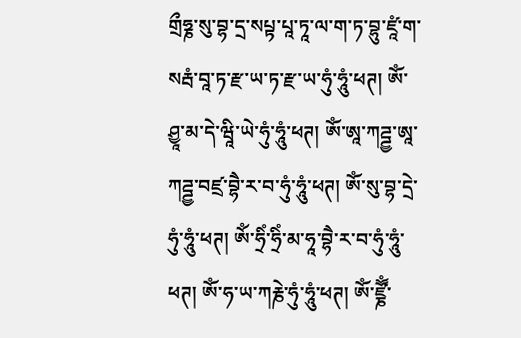གྲྀཧྞ་སུ་བྷ་དྲ་སཔྟ་པཱ་ཏཱ་ལ་ག་ཏ་བྷུ་ཛཱཾ་ག་སརྦཾ་བཱ་ཏ་རྫ་ཡ་ཏ་རྫ་ཡ་ཧུཾ་ཧཱུཾ་ཕཊ། ཨོཾ་ཤྱཱ་མ་དེ་ཝཱི་ཡེ་ཧུཾ་ཧཱུཾ་ཕཊ། ཨོཾ་ཨཱ་ཀཌྜྱ་ཨཱ་ཀཌྜྱ་བཛྲ་བྷཻ་ར་བ་ཧུཾ་ཧཱུཾ་ཕཊ། ཨོཾ་སུ་བྷ་དྲེ་ཧུཾ་ཧཱུཾ་ཕཊ། ཨོཾ་ཧྲིཾ་ཧྲིཾ་མ་ཧཱ་བྷཻ་ར་བ་ཧུཾ་ཧཱུཾ་ཕཊ། ཨོཾ་ཧ་ཡ་ཀརྞེ་ཧུཾ་ཧཱུཾ་ཕཊ། ཨོཾ་ཛྞཽཾ་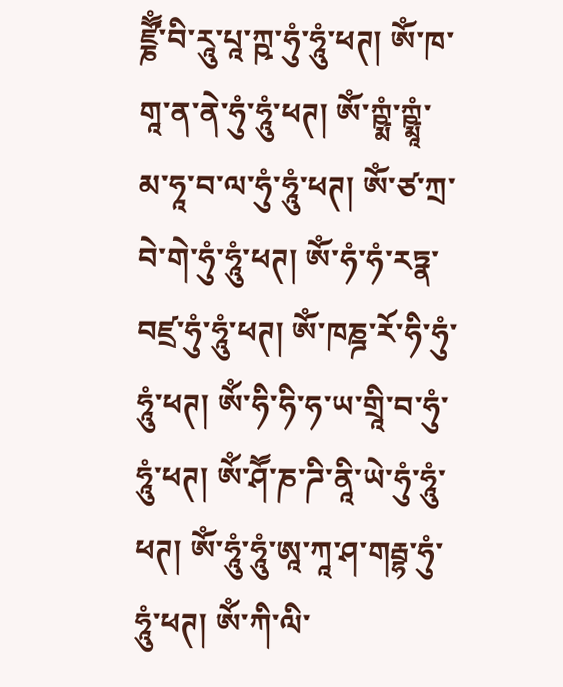ཛྞཽཾ་བི་རཱུ་པཱ་ཀྵ་ཧུཾ་ཧཱུཾ་ཕཊ། ཨོཾ་ཁ་གཱ་ན་ནེ་ཧུཾ་ཧཱུཾ་ཕཊ། ཨོཾ་ཀྵྨཾ་ཀྵྨཱཾ་མ་ཧཱ་བ་ལ་ཧུཾ་ཧཱུཾ་ཕཊ། ཨོཾ་ཙ་ཀྲ་བེ་གེ་ཧུཾ་ཧཱུཾ་ཕཊ། ཨོཾ་ཧཾ་ཧཾ་རཏྣ་བཛྲ་ཧུཾ་ཧཱུཾ་ཕཊ། ཨོཾ་ཁཎྜ་རོ་ཧི་ཧུཾ་ཧཱུཾ་ཕཊ། ཨོཾ་ཧི་ཧི་ཧ་ཡ་གྲཱི་བ་ཧུཾ་ཧཱུཾ་ཕཊ། ཨོཾ་ཤཽ་ཎ་ཌི་ནཱི་ཡེ་ཧུཾ་ཧཱུཾ་ཕཊ། ཨོཾ་ཧཱུཾ་ཧཱུཾ་ཨཱ་ཀཱ་ཤ་གརྦྷ་ཧུཾ་ཧཱུཾ་ཕཊ། ཨོཾ་ཀི་ལི་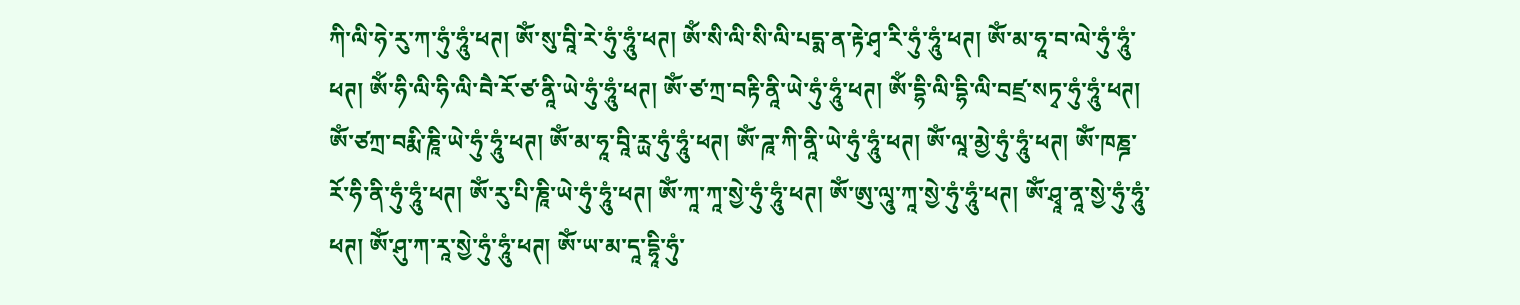ཀི་ལི་ཧེ་རུ་ཀ་ཧུཾ་ཧཱུཾ་ཕཊ། ཨོཾ་སུ་བཱི་རེ་ཧུཾ་ཧཱུཾ་ཕཊ། ཨོཾ་སི་ལི་སི་ལི་པདྨ་ན་རྟེ་ཤྭ་རི་ཧུཾ་ཧཱུཾ་ཕཊ། ཨོཾ་མ་ཧཱ་བ་ལེ་ཧུཾ་ཧཱུཾ་ཕཊ། ཨོཾ་ཧི་ལི་ཧི་ལི་བཻ་རོ་ཙ་ནཱི་ཡེ་ཧུཾ་ཧཱུཾ་ཕཊ། ཨོཾ་ཙ་ཀྲ་བརྟི་ནཱི་ཡེ་ཧུཾ་ཧཱུཾ་ཕཊ། ཨོཾ་དྷི་ལི་དྷི་ལི་བཛྲ་སཏྭ་ཧུཾ་ཧཱུཾ་ཕཊ། ཨོཾ་ཙཀྲ་བརྨི་ཎཱི་ཡེ་ཧུཾ་ཧཱུཾ་ཕཊ། ཨོཾ་མ་ཧཱ་བཱི་ཪྻ་ཧུཾ་ཧཱུཾ་ཕཊ། ཨོཾ་ཌཱ་ཀི་ནཱི་ཡེ་ཧུཾ་ཧཱུཾ་ཕཊ། ཨོཾ་ལཱ་མྱེ་ཧུཾ་ཧཱུཾ་ཕཊ། ཨོཾ་ཁཎྜ་རོ་ཧི་ནི་ཧུཾ་ཧཱུཾ་ཕཊ། ཨོཾ་རུ་པི་ཎཱི་ཡེ་ཧུཾ་ཧཱུཾ་ཕཊ། ཨོཾ་ཀཱ་ཀཱ་སྱེ་ཧུཾ་ཧཱུཾ་ཕཊ། ཨོཾ་ཨུ་ལཱུ་ཀཱ་སྱེ་ཧུཾ་ཧཱུཾ་ཕཊ། ཨོཾ་ཤྭཱ་ནཱ་སྱེ་ཧུཾ་ཧཱུཾ་ཕཊ། ཨོཾ་ཤུ་ཀ་རཱ་སྱེ་ཧུཾ་ཧཱུཾ་ཕཊ། ཨོཾ་ཡ་མ་དཱ་དྷཱི་ཧུཾ་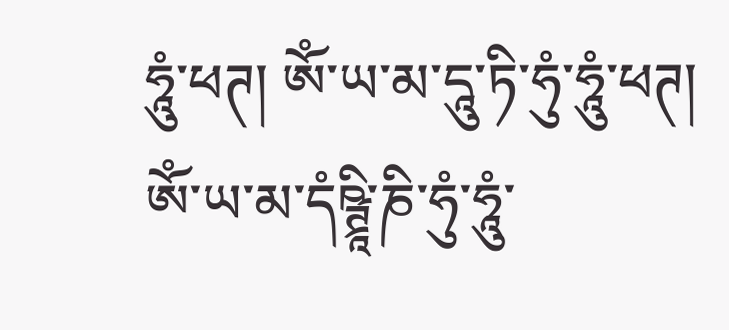ཧཱུཾ་ཕཊ། ཨོཾ་ཡ་མ་དཱུ་ཏི་ཧུཾ་ཧཱུཾ་ཕཊ། ཨོཾ་ཡ་མ་དཾཥྚྲཱི་ཎི་ཧུཾ་ཧཱུཾ་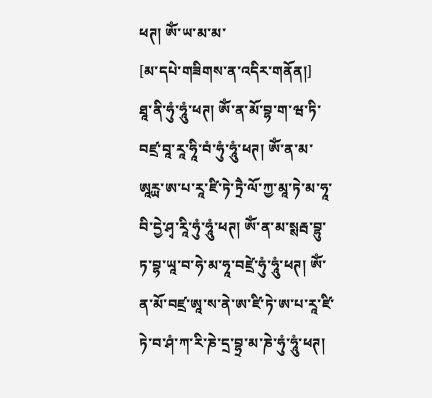ཕཊ། ཨོཾ་ཡ་མ་མ་
[མ་དཔེ་གཟིགས་ན་འདིར་གནོན།]
ཐཱ་ནི་ཧུཾ་ཧཱུཾ་ཕཊ། ཨོཾ་ན་མོ་བྷ་ག་ཝ་ཏི་བཛྲ་བཱ་རཱ་ཧཱི་བཾ་ཧུཾ་ཧཱུཾ་ཕཊ། ཨོཾ་ན་མ་ཨཱཪྻ་ཨ་པ་རཱ་ཛི་ཏེ་ཏྲཻ་ལོ་ཀྱ་མཱ་ཏེ་མ་ཧཱ་བི་དྱེ་ཤྭ་རཱི་ཧུཾ་ཧཱུཾ་ཕཊ། ཨོཾ་ན་མ་སྶརྦ་བྷུ་ཏ་བྷ་ཡཱ་བ་ཧེ་མ་ཧཱ་བཛྲེ་ཧུཾ་ཧཱུཾ་ཕཊ། ཨོཾ་ན་མོ་བཛྲ་ཨཱ་ས་ནེ་ཨ་ཛི་ཏེ་ཨ་པ་རཱ་ཛི་ཏེ་བ་ཤཾ་ཀ་རི་ཎེ་དྲ་བྷྲ་མ་ཎེ་ཧུཾ་ཧཱུཾ་ཕཊ།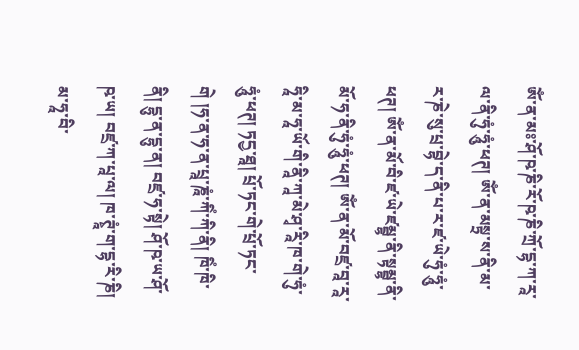ཨོཾ་ན་མཿ་ཤོ་ཥ་ཎི་རོ་ཥ་ཎི་ཀྲོ་དྷ་ཀ་རཱ་ལ་ནི་ཧུཾ་ཧཱུཾ་ཕཊ། ཨོཾ་ན་མསྟྲ་ས་ནི་མ་ར་ཎེ་སུ་པྲ་བྷེ་ད་ནི་པ་ར་ཛ་ཡེ་ཧུཾ་ཧཱུཾ་ཕཊ། ཨོཾ་ན་མོ་བི་ཛ་ཡེ་ཛམྦྷ་ནི་སྟམྦྷ་ནི་མོ་ཧ་ནི་ཧུཾ་ཧཱུཾ་ཕཊ། ཨོཾ་ན་མོ་བཛྲ་བཱ་རཱ་ཧཱི་མ་ཧཱ་ཡོ་གི་ནཱི་ཀཱ་མེ་ཤྭ་རཱི་ཁ་གེ་ཧུཾ་ཧཱུཾ་ཕཊ། ཏདྱ་ཐཱ། པྲོ་ཏང་གེ་པྲོ་ཏང་གེ །ཧ་ན་ཧ་ན་པྲཱ་ཎཱཾ་ཀིཾ་ཀི་ནི། ཁིཾ་ཁི་ནི། དྷུ་ན་དྷུ་ན། བཛྲ་ཧ་སྟེ། ཤོ་ཥ་ཡ་ཤོ་ཥ་ཡ། བཛྲ་ཀ་པཱ་ལ། ཁ་ཊྭཱཾ་ག་དྷ་རི་ཎི། མ་ཧཱ་བི་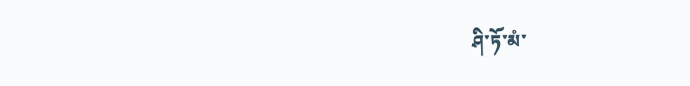ཤི་ཏོ་མཾ་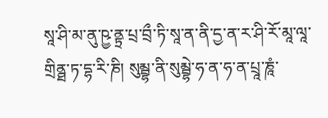སཱ་ཤི་མ་ནུ་ཥྱ་ནྟྲ་པྲ་བྲྀ་ཏི་སཱ་ན་ནི་དྱ་ན་ར་ཤི་རོ་མཱ་ལཱ་གྲིནྠ་ཏ་དྷ་རི་ཎི། སུམྦྷ་ནི་སུམྦྷེ་ཧ་ན་ཧ་ན་པྲཱ་ཎཱཾ་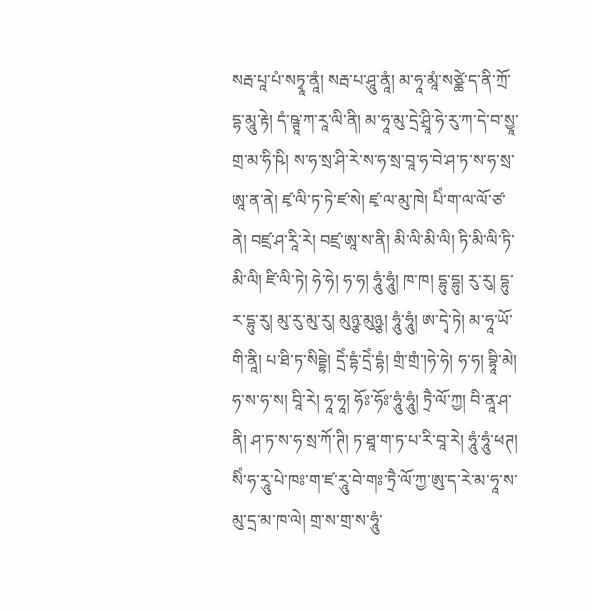སརྦ་པཱ་པཾ་སཏྭཱ་ནཱཾ། སརྦ་པ་ཤཱུ་ནཱཾ། མ་ཧཱ་མཱཾ་སཙྪེ་ད་ནི་ཀྲོ་དྷ་མཱུ་རྟེ། དཾ་ཥྚཱ་ཀ་རཱ་ལི་ནི། མ་ཧཱ་མུ་དྲེ་ཤྲཱི་ཧེ་རུ་ཀ་དེ་བ་སྱཱ་གྲ་མ་ཧི་ཥི། ས་ཧ་སྲ་ཤི་རེ་ས་ཧ་སྲ་བཱ་ཧ་བེ་ཤ་ཏ་ས་ཧ་སྲ་ཨཱ་ན་ནེ། ཛྭ་ལི་ཏ་ཏེ་ཛ་སེ། ཛྭ་ལ་མུ་ཁེ། པིཾ་ག་ལ་ལོ་ཙ་ནེ། བཛྲ་ཤ་རཱི་རེ། བཛྲ་ཨཱ་ས་ནི། མི་ལི་མི་ལི། ཏི་མི་ལི་ཏི་མི་ལི། ཛི་ལི་ཏེ། ཧེ་ཧེ། ཧ་ཧ། ཧཱུཾ་ཧཱུཾ། ཁ་ཁ། དྷུ་དྷུ། རུ་རུ། དྷུ་ར་དྷུ་རུ། མུ་རུ་མུ་རུ། མུཉྩ་མུཉྩ། ཧཱུཾ་ཧཱུཾ། ཨ་དྭེ་ཏེ། མ་ཧཱ་ཡོ་གི་ནཱི། པ་ཐི་ཏ་སིདྡྷེ། དྲེཾ་དྷཾ་དྲེཾ་དྷཾ། གྲཾ་གྲཾ་།ཧེ་ཧེ། ཧ་ཧ། བྷཱི་མེ། ཧ་ས་ཧ་ས། བཱི་རེ། ཧཱ་ཧཱ། ཧོཿ་ཧོཿ་ཧཱུཾ་ཧཱུཾ། ཏྲཻ་ལོ་ཀྱ། བི་ནཱ་ཤ་ནི། ཤ་ཏ་ས་ཧ་སྲ་ཀོ་ཊི། ཏ་ཐཱ་ག་ཏ་པ་རི་བཱ་རེ། ཧཱུཾ་ཧཱུཾ་ཕཊ། སིཾ་ཧ་རཱུ་པེ་ཁཿ་ག་ཛ་རཱུ་བེ་གཿ་ཏྲཻ་ལོ་ཀྱ་ཨུ་ད་རེ་མ་ཧཱ་ས་མུ་དྲ་མ་ཁ་ལེ། གྲ་ས་གྲ་ས་ཧཱུཾ་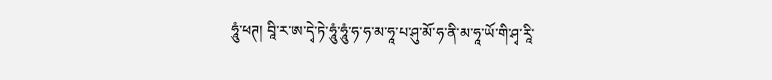ཧཱུཾ་ཕཊ། བཱི་ར་ཨ་དྭེ་ཏེ་ཧཱུཾ་ཧཱུཾ་ཧ་ཧ་མ་ཧཱ་པ་ཤུ་མོ་ཧ་ནི་མ་ཧཱ་ཡོ་གི་ཤྭ་རཱི་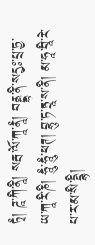ཏྭཾ། ཌཱ་ཀི་ནཱི། སརྦ་ལོ་ཀཱ་ནཱཾ། བནྡྷ་ནི་སདྱཿ་པྲ་ཏྱ་ཡ་ཀཱ་རི་ཎི། ཧཱུཾ་ཧཱུཾ་ཕཊ། བྷུ་ཏ་ཏྲཱ་ས་ནི། མ་ཧཱ་བཱི་རེ་པ་ར་མ་སི་དྡྷི།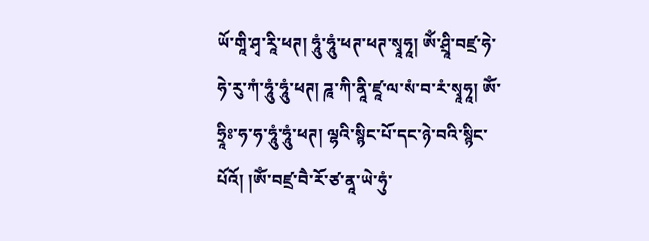ཡོ་གཱི་ཤྭ་རཱི་ཕཊ། ཧཱུཾ་ཧཱུཾ་ཕཊ་ཕཊ་སྭཱཧཱ། ཨོཾ་ཤྲཱི་བཛྲ་ཧེ་ཧེ་རུ་ཀཾ་ཧཱུཾ་ཧཱུཾ་ཕཊ། ཌཱ་ཀི་ནཱི་ཛཱ་ལ་སཾ་བ་རཾ་སྭཱཧཱ། ཨོཾ་ཧྲཱིཿ་ཧ་ཧ་ཧཱུཾ་ཧཱུཾ་ཕཊ། ལྷའི་སྙིང་པོ་དང་ཉེ་བའི་སྙིང་པོའོ། །ཨོཾ་བཛྲ་བཻ་རོ་ཙ་ནཱ་ཡེ་ཧུཾ་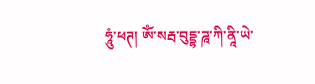ཧཱུཾ་ཕཊ། ཨོཾ་སརྦ་བུདྡྷ་ཌཱ་ཀི་ནཱི་ཡེ་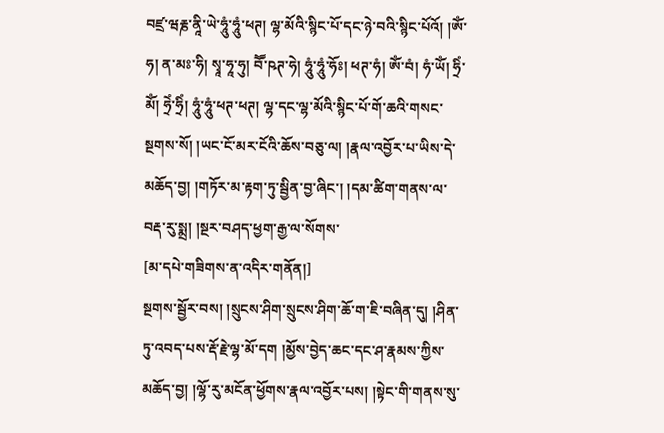བཛྲ་ཝརྞ་ནཱི་ཡེ་ཧཱུཾ་ཧཱུཾ་ཕཊ། ལྷ་མོའི་སྙིང་པོ་དང་ཉེ་བའི་སྙིང་པོའོ། །ཨོཾ་ཧ། ན་མཿ་ཧི། སྭཱ་ཧཱ་ཧུ། བཽ་ཥཊ་ཧེ། ཧཱུཾ་ཧཱུཾ་ཧོཿ། ཕཊ་ཧཾ། ཨོཾ་བཾ། ཧཾ་ཡོཾ། ཧྲིཾ་མོཾ། ཧྲེཾ་ཧྲིཾ། ཧཱུཾ་ཧཱུཾ་ཕཊ་ཕཊ། ལྷ་དང་ལྷ་མོའི་སྙིང་པོ་གོ་ཆའི་གསང་སྔགས་སོ། །ཡང་ངོ་མར་ངོའི་ཆོས་བཅུ་ལ། །རྣལ་འབྱོར་པ་ཡིས་དེ་མཆོད་བྱ། །གཏོར་མ་རྟག་ཏུ་སྦྱིན་བྱ་ཞིང་། །དམ་ཚིག་གནས་ལ་བརྡ་རུ་སྨྲ། །སྔར་བཤད་ཕྱག་རྒྱ་ལ་སོགས་
[མ་དཔེ་གཟིགས་ན་འདིར་གནོན།]
སྔགས་སྦྱོར་བས། །སྲུངས་ཤིག་སྲུངས་ཤིག་ཆོ་ག་ཇི་བཞིན་དུ། །ཤིན་ཏུ་འབད་པས་རྡོ་རྗེ་ལྷ་མོ་དག །མྱོས་བྱེད་ཆང་དང་ཤ་རྣམས་ཀྱིས་མཆོད་བྱ། །ལྷོ་རུ་མངོན་ཕྱོགས་རྣལ་འབྱོར་པས། །སྟེང་གི་གནས་སུ་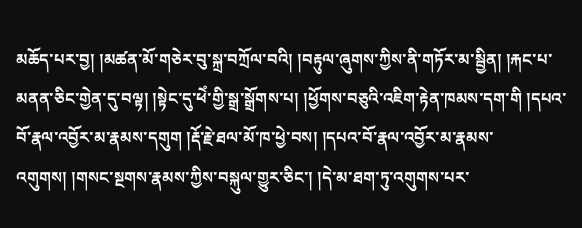མཆོད་པར་བྱ། །མཚན་མོ་གཅེར་བུ་སྐྲ་བཀྲོལ་བའི། །བརྟུལ་ཞུགས་ཀྱིས་ནི་གཏོར་མ་སྦྱིན། །རྐང་པ་མནན་ཅིང་གྱེན་དུ་བལྟ། །སྟེང་དུ་ཕེཾ་གྱི་སྒྲ་སྒྲོགས་པ། །ཕྱོགས་བཅུའི་འཇིག་རྟེན་ཁམས་དག་གི །དཔའ་བོ་རྣལ་འབྱོར་མ་རྣམས་དགུག །རྡོ་རྗེ་ཐལ་མོ་ཁ་ཕྱེ་བས། །དཔའ་བོ་རྣལ་འབྱོར་མ་རྣམས་འགུགས། །གསང་སྔགས་རྣམས་ཀྱིས་བསྐུལ་གྱུར་ཅིང་། །དེ་མ་ཐག་ཏུ་འགུགས་པར་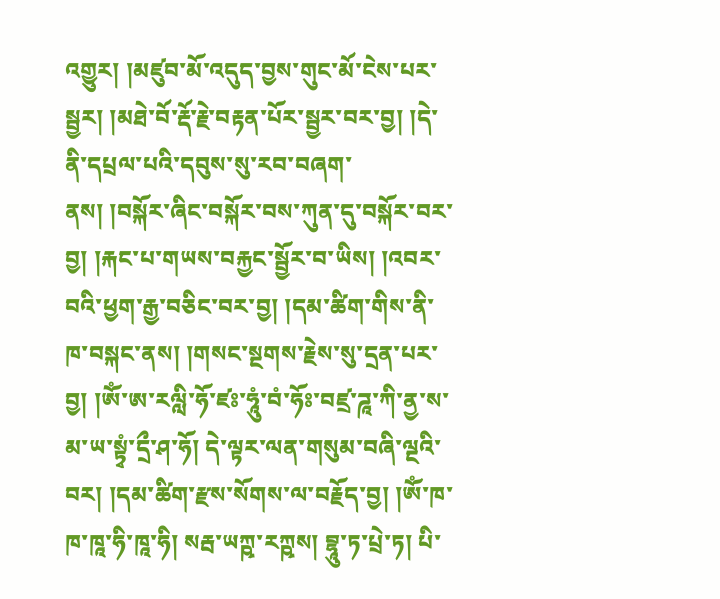འགྱུར། །མཛུབ་མོ་འདུད་བྱས་གུང་མོ་ངེས་པར་སྦྱར། །མཐེ་བོ་རྡོ་རྗེ་བརྟན་པོར་སྦྱར་བར་བྱ། །དེ་ནི་དཔྲལ་པའི་དབུས་སུ་རབ་བཞག་ནས། །བསྐོར་ཞིང་བསྐོར་བས་ཀུན་དུ་བསྐོར་བར་བྱ། །རྐང་པ་གཡས་བརྐྱང་སྦྱོར་བ་ཡིས། །འབར་བའི་ཕྱག་རྒྱ་བཅིང་བར་བྱ། །དམ་ཚིག་གིས་ནི་ཁ་བསྐང་ནས། །གསང་སྔགས་རྗེས་སུ་དྲན་པར་བྱ། །ཨོཾ་ཨ་རལླི་ཧོ་ཛཿ་ཧཱུཾ་བཾ་ཧོཿ་བཛྲ་ཌཱ་ཀི་ནྱ་ས་མ་ཡ་སྟྭཾ་དྲྀ་ཤ་ཧོ། དེ་ལྟར་ལན་གསུམ་བཞི་ལྔའི་བར། །དམ་ཚིག་རྫས་སོགས་ལ་བརྗོད་བྱ། །ཨོཾ་ཁ་ཁ་ཁཱ་ཧི་ཁཱ་ཧི། སརྦ་ཡཀྵ་རཀྵས། བྷཱུ་ཏ་པྲེ་ཏ། པི་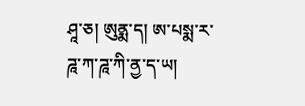ཤཱ་ཅ། ཨུནྨ་ད། ཨ་པསྨ་ར་ཌཱ་ཀ་ཌཱ་ཀི་ནྱ་ད་ཡ།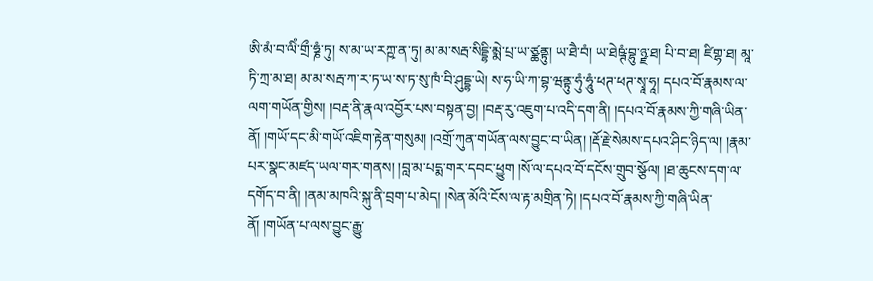ཨི་མཾ་བ་ལིཾ་གྲྀ་ཧྞཾ་ཏུ། ས་མ་ཡ་རཀྵ་ན་ཏུ། མ་མ་སརྦ་སིདྡྷི་མྨེ་པྲ་ཡ་ཙྪནྟུ། ཡ་ཐཻ་བཾ། ཡ་ཐེཥྚཾ་བྷུ་ཉྫ་ཐ། པི་བ་ཐ། ཛིགྷ་ཐ། མཱ་ཏི་ཀྲ་མ་ཐ། མ་མ་སརྦ་ཀ་ར་ཏ་ཡ་ས་ཏ་སུ་ཁཾ་བི་ཤུདྡྷ་ཡེ། ས་ཧ་ཡི་ཀ་བྷ་ཝནྟུ་ཧུཾ་ཧཱུཾ་ཕཊ་ཕཊ་སྭཱ་ཧཱ། དཔའ་བོ་རྣམས་ལ་ལག་གཡོན་གྱིས། །བརྡ་ནི་རྣལ་འབྱོར་པས་བསྟན་བྱ། །བརྡ་རུ་འཇུག་པ་འདི་དག་ནི། །དཔའ་བོ་རྣམས་ཀྱི་གཞི་ཡིན་ནོ། །གཡོ་དང་མི་གཡོ་འཇིག་རྟེན་གསུམ། །འགྲོ་ཀུན་གཡོན་ལས་བྱུང་བ་ཡིན། །རྡོ་རྗེ་སེམས་དཔའ་ཤིང་ཉིད་ལ། །རྣམ་པར་སྣང་མཛད་ཡལ་གར་གནས། །བླ་མ་པདྨ་གར་དབང་ཕྱུག །སོ་ལ་དཔའ་བོ་དངོས་གྲུབ་སྩོལ། །ཐ་ཆུངས་དག་ལ་དགོད་བ་ནི། །ནམ་མཁའི་སྐུ་ནི་བྲག་པ་མེད། །སེན་མོའི་ངོས་ལ་རྟ་མགྲིན་ཏེ། །དཔའ་བོ་རྣམས་ཀྱི་གཞི་ཡིན་ནོ། །གཡོན་པ་ལས་བྱུང་རྒྱུ་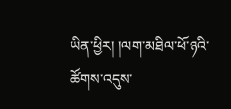ཡིན་ཕྱིར། །ལག་མཐིལ་ཕོ་ཉའི་ཚོགས་འདུས་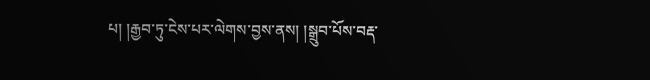པ། །རྒྱབ་ཏུ་ངེས་པར་ལེགས་བྱས་ནས། །སྒྲུབ་པོས་བརྡ་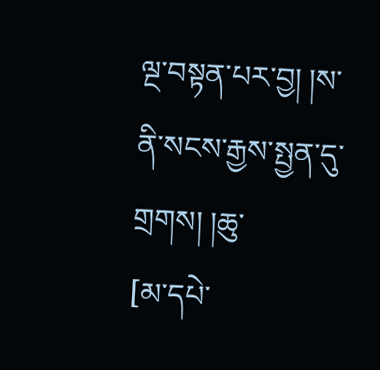ལྔ་བསྟན་པར་བྱ། །ས་ནི་སངས་རྒྱས་སྤྱན་དུ་གྲགས། །ཆུ་
[མ་དཔེ་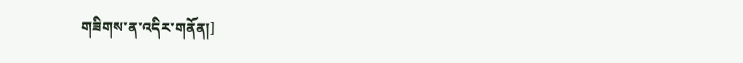གཟིགས་ན་འདིར་གནོན།]